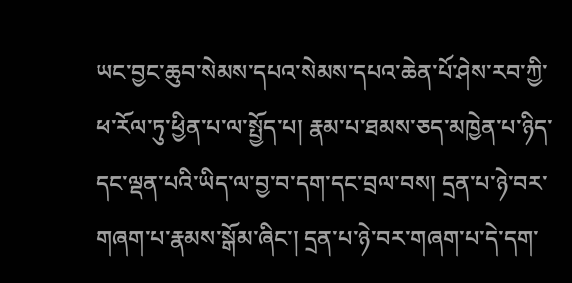ཡང་བྱང་ཆུབ་སེམས་དཔའ་སེམས་དཔའ་ཆེན་པོ་ཤེས་རབ་ཀྱི་ཕ་རོལ་ཏུ་ཕྱིན་པ་ལ་སྤྱོད་པ། རྣམ་པ་ཐམས་ཅད་མཁྱེན་པ་ཉིད་དང་ལྡན་པའི་ཡིད་ལ་བྱ་བ་དག་དང་བྲལ་བས། དྲན་པ་ཉེ་བར་གཞག་པ་རྣམས་སྒོམ་ཞིང་། དྲན་པ་ཉེ་བར་གཞག་པ་དེ་དག་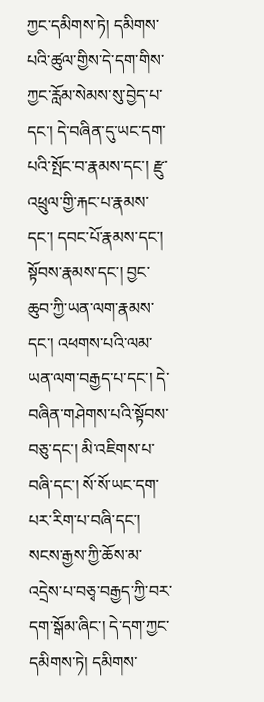ཀྱང་དམིགས་ཏེ། དམིགས་པའི་ཚུལ་གྱིས་དེ་དག་གིས་ཀྱང་རློམ་སེམས་སུ་བྱེད་པ་དང་། དེ་བཞིན་དུ་ཡང་དག་པའི་སྤོང་བ་རྣམས་དང་། རྫུ་འཕྲུལ་གྱི་རྐང་པ་རྣམས་དང་། དབང་པོ་རྣམས་དང་། སྟོབས་རྣམས་དང་། བྱང་ཆུབ་ཀྱི་ཡན་ལག་རྣམས་དང་། འཕགས་པའི་ལམ་ཡན་ལག་བརྒྱད་པ་དང་། དེ་བཞིན་གཤེགས་པའི་སྟོབས་བཅུ་དང་། མི་འཇིགས་པ་བཞི་དང་། སོ་སོ་ཡང་དག་པར་རིག་པ་བཞི་དང་། སངས་རྒྱས་ཀྱི་ཆོས་མ་འདྲེས་པ་བཅྭ་བརྒྱད་ཀྱི་བར་དག་སྒོམ་ཞིང་། དེ་དག་ཀྱང་དམིགས་ཏེ། དམིགས་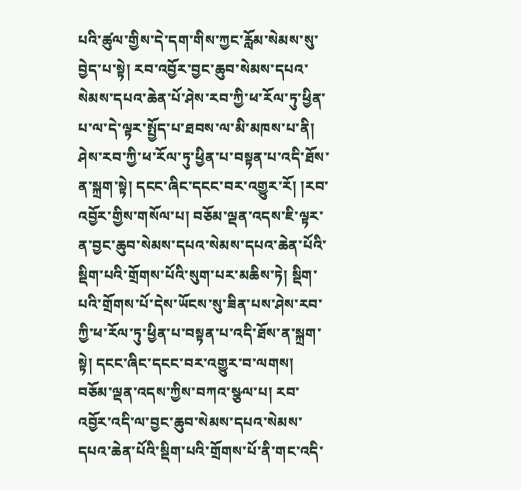པའི་ཚུལ་གྱིས་དེ་དག་གིས་ཀྱང་རློམ་སེམས་སུ་བྱེད་པ་སྟེ། རབ་འབྱོར་བྱང་ཆུབ་སེམས་དཔའ་སེམས་དཔའ་ཆེན་པོ་ཤེས་རབ་ཀྱི་ཕ་རོལ་ཏུ་ཕྱིན་པ་ལ་དེ་ལྟར་སྤྱོད་པ་ཐབས་ལ་མི་མཁས་པ་ནི། ཤེས་རབ་ཀྱི་ཕ་རོལ་ཏུ་ཕྱིན་པ་བསྟན་པ་འདི་ཐོས་ན་སྐྲག་སྟེ། དངང་ཞིང་དངང་བར་འགྱུར་རོ། །རབ་འབྱོར་གྱིས་གསོལ་པ། བཅོམ་ལྡན་འདས་ཇི་ལྟར་ན་བྱང་ཆུབ་སེམས་དཔའ་སེམས་དཔའ་ཆེན་པོའི་སྡིག་པའི་གྲོགས་པོའི་སུག་པར་མཆིས་ཏེ། སྡིག་པའི་གྲོགས་པོ་དེས་ཡོངས་སུ་ཟིན་པས་ཤེས་རབ་ཀྱི་ཕ་རོལ་ཏུ་ཕྱིན་པ་བསྟན་པ་འདི་ཐོས་ན་སྐྲག་སྟེ། དངང་ཞིང་དངང་བར་འགྱུར་བ་ལགས། བཅོམ་ལྡན་འདས་ཀྱིས་བཀའ་སྩལ་པ། རབ་འབྱོར་འདི་ལ་བྱང་ཆུབ་སེམས་དཔའ་སེམས་དཔའ་ཆེན་པོའི་སྡིག་པའི་གྲོགས་པོ་ནི་གང་འདི་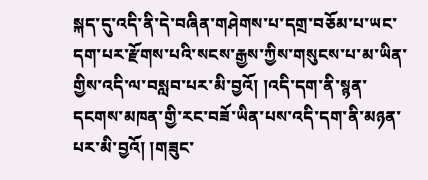སྐད་དུ་འདི་ནི་དེ་བཞིན་གཤེགས་པ་དགྲ་བཅོམ་པ་ཡང་དག་པར་རྫོགས་པའི་སངས་རྒྱས་ཀྱིས་གསུངས་པ་མ་ཡིན་གྱིས་འདི་ལ་བསླབ་པར་མི་བྱའོ། །འདི་དག་ནི་སྙན་དངགས་མཁན་གྱི་རང་བཟོ་ཡིན་པས་འདི་དག་ནི་མཉན་པར་མི་བྱའོ། །གཟུང་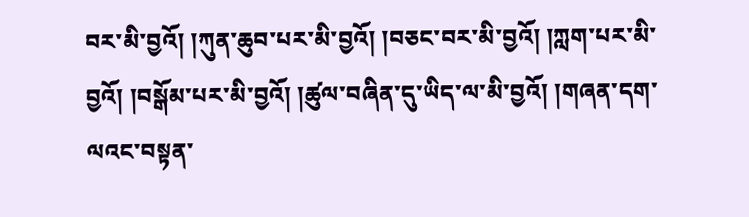བར་མི་བྱའོ། །ཀུན་ཆུབ་པར་མི་བྱའོ། །བཅང་བར་མི་བྱའོ། །ཀླག་པར་མི་བྱའོ། །བསྒོམ་པར་མི་བྱའོ། །ཚུལ་བཞིན་དུ་ཡིད་ལ་མི་བྱའོ། །གཞན་དག་ལའང་བསྟན་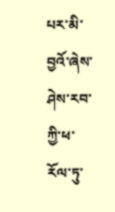པར་མི་བྱའོ་ཞེས་ཤེས་རབ་ཀྱི་ཕ་རོལ་ཏུ་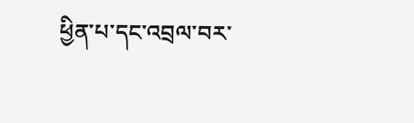ཕྱིན་པ་དང་འབྲལ་བར་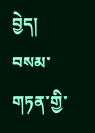བྱེད། བསམ་གཏན་གྱི་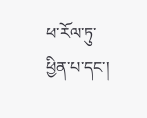ཕ་རོལ་ཏུ་ཕྱིན་པ་དང་།